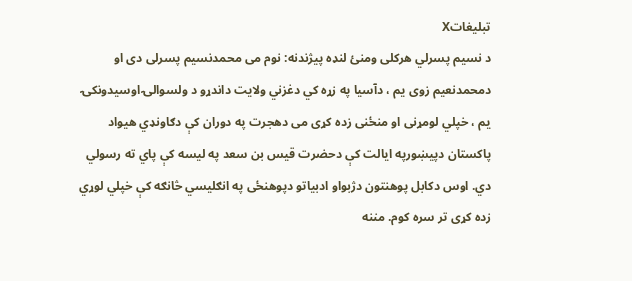تبليغاتX
د نسيم پسرلي هركلی ومنئ لنډه پيژندنه: نوم مى محمدنسيم پسرلى دى او دمحمدنعيم زوى يم ، دآسيا په زړه كي دغزني ولايت داندړو د ولسوالۍ اوسيدونكۍ يم ، خپلي لومړنى او منځنى زده كړى مى دهجرت په دوران كې دګاونډي هيواد پاكستان دپيښورپه ايالت كې دحضرت قيس بن سعد په ليسه كې پاي ته رسولي دي. اوس دكابل پوهنتون دژبواو ادبياتو دپوهنځى په انګليسي څانګه كې خپلي لوړي زده كړى تر سره كوم. مننه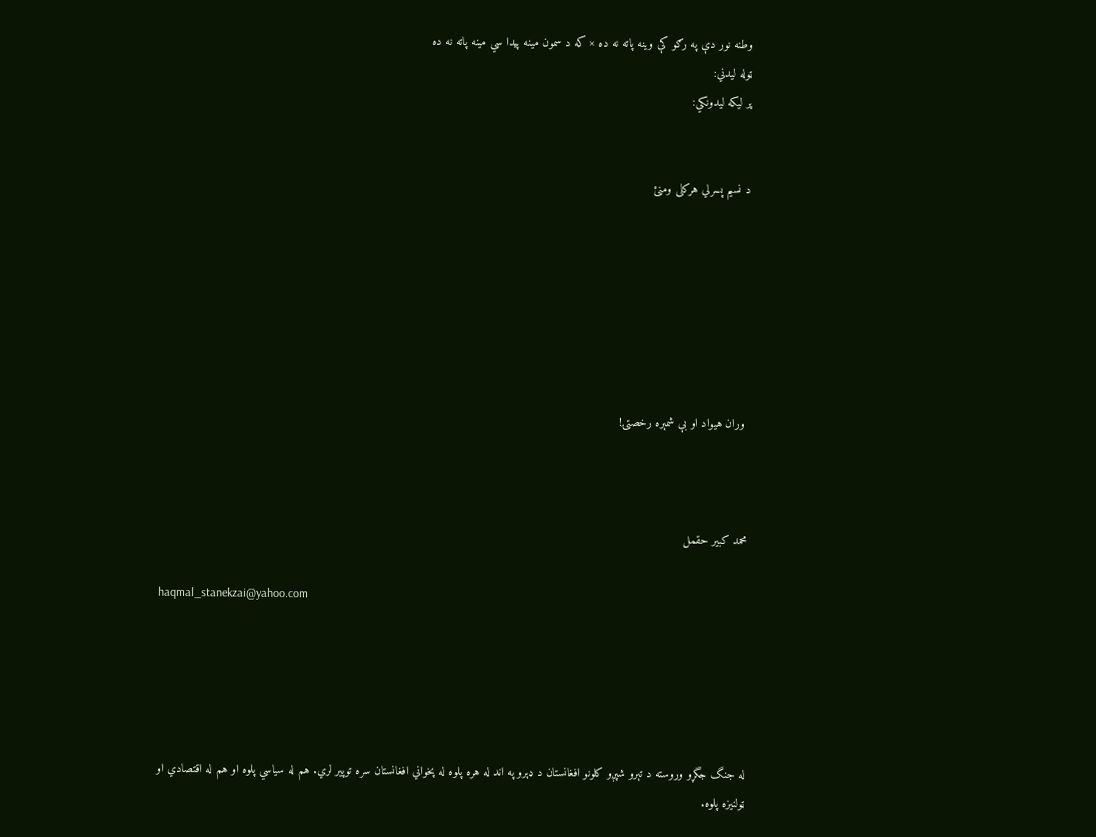وطنه نور دې په رګو کې وينه پاته نه ده × که د سمون مينه پيدا سي مينه پاته نه ده
ټوله ليدني:
پر ليکه ليدونکي:


د نسيم پسرلي هركلی ومنئ







 وران هيواد او بې شمېره رخصتۍ!



محمد کبير حقمل

haqmal_stanekzai@yahoo.com





له جنگ جگړو وروسته د تېرو شپږو کلونو افغانستان د ډېرو په اند له هره پلوه له پخواني افغانستان سره توپير لري. هم له سياسي پلوه او هم له اقتصادي او ټولنيزه پلوه.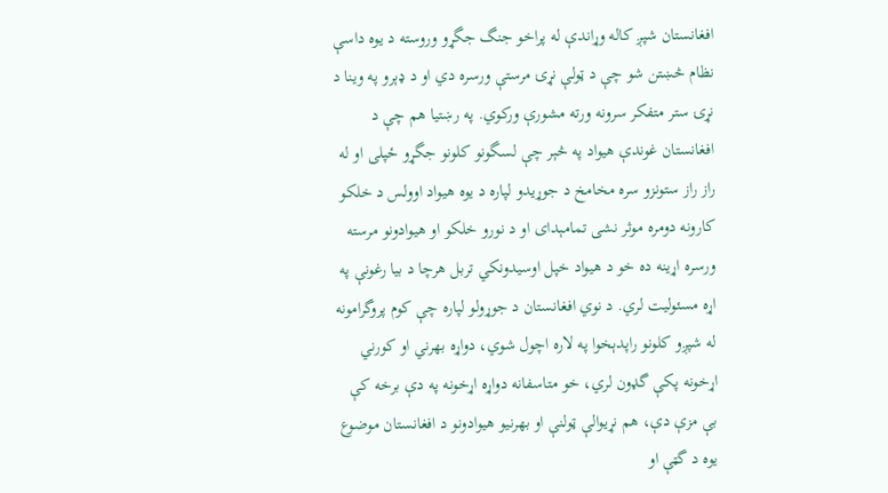افغانستان شپږ کاله وړاندې له پراخو جنگ جگړو وروسته د يوه داسې نظام څښتن شو چې د ټولې نړۍ مرستې ورسره دي او د ډېرو په وينا د نړۍ ستر متفکر سرونه ورته مشورې ورکوي. په رښتيا هم چې د افغانستان غوندې هيواد په څېر چې لسگونو کلونو جگړو ځپلى او له راز راز ستونزو سره مخامخ د جوړيدو لپاره د يوه هيواد اوولس د خلکو کارونه دومره موثر نشى تمامېداى او د نورو خلکو او هيوادونو مرسته ورسره اړينه ده خو د هيواد خپل اوسيدونکي تربل هرچا د بيا رغونې په اړه مسئوليت لري. د نوي افغانستان د جوړولو لپاره چې کوم پروگرامونه له شپږو کلونو راپدېخوا په لاره اچول شوي، دواړه بهرني او کورني اړخونه پکې گډون لري، خو متاسفانه دواړه اړخونه په دې برخه کې بې مزې دې، هم نړيوالې ټولنې او بهرنيو هيوادونو د افغانستان موضوع يوه د گټې او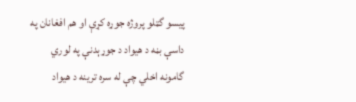پيسو گټلو پروژه جوړه کړې او هم افغانان په داسې بڼه د هيواد د جوړېدنې په لوري گامونه اخلي چې له سره ترينه د هيواد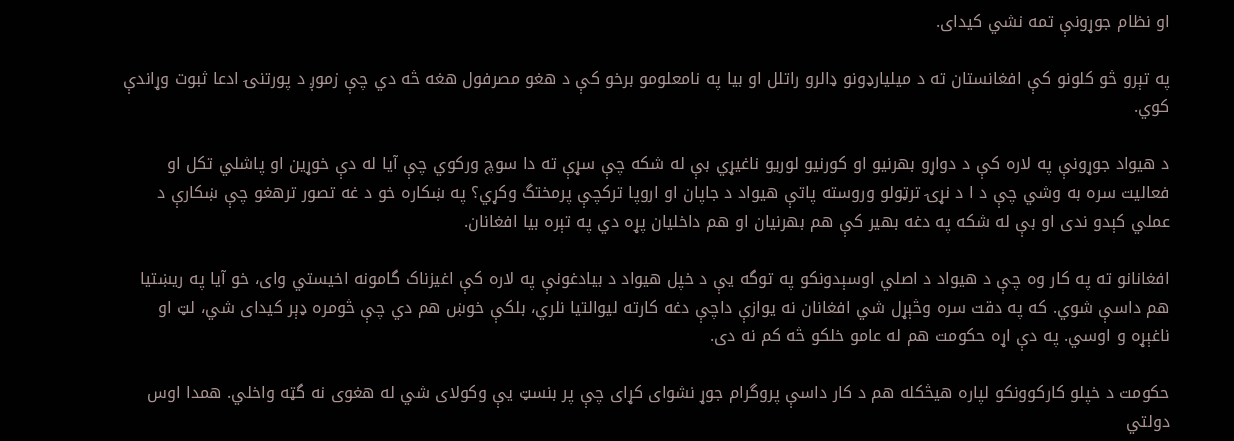او نظام جوړونې تمه نشي کيداى.

په تېرو څو کلونو کې افغانستان ته د ميليارډونو ډالرو راتلل او بيا په نامعلومو برخو کې د هغو مصرفول هغه څه دي چې زموږ د پورتنۍ ادعا ثبوت وړاندې کوي.

د هيواد جوړونې په لاره کې د دواړو بهرنيو او کورنيو لوريو ناغيړي بې له شکه چې سړې ته دا سوچ ورکوي چې آيا له دې خوړين او پاشلي تکل او فعاليت سره به وشي چې د ا د نړۍ ترټولو وروسته پاتې هيواد د جاپان او اروپا ترکچې پرمختگ وکړي؟ په ښکاره خو د غه تصور ترهغو چې ښکارې د عملي کېدو ندى او بې له شکه په دغه بهير کې هم بهرنيان او هم داخليان پړه دي په تېره بيا افغانان.

افغانانو ته په کار وه چې د هيواد د اصلي اوسېدونکو په توگه يې د خپل هيواد د بيادغونې په لاره کې اغيزناک گامونه اخيستي واى، خو آيا په ريښتيا هم داسې شوي. که په دقت سره وڅېړل شي افغانان نه يوازې داچې دغه کارته ليوالتيا نلري، بلکې خوښ هم دي چې څومره ډېر کيداى شي، لټ او ناغېړه و اوسي. په دې اړه حکومت هم له عامو خلکو څه کم نه دى.

حکومت د خپلو کارکوونکو لپاره هيڅکله هم د کار داسې پروگرام جوړ نشواى کړاى چې پر بنسټ يې وکولاى شي له هغوى نه گټه واخلي. همدا اوس دولتي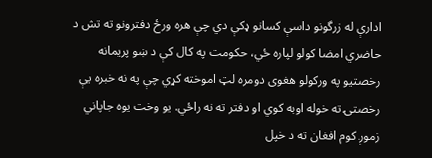ادارې له زرگونو داسې کسانو ډکې دي چې هره ورځ دفترونو ته تش د حاضري امضا کولو لپاره ځي، حکومت په کال کې د ښو پريمانه رخصتيو په ورکولو هغوى دومره لټ اموخته کړي چې په نه خبره يې رخصتۍ ته خوله اوبه کوي او دفتر ته نه راځي. يو وخت يوه جاپاني زموږ کوم افغان ته د خپل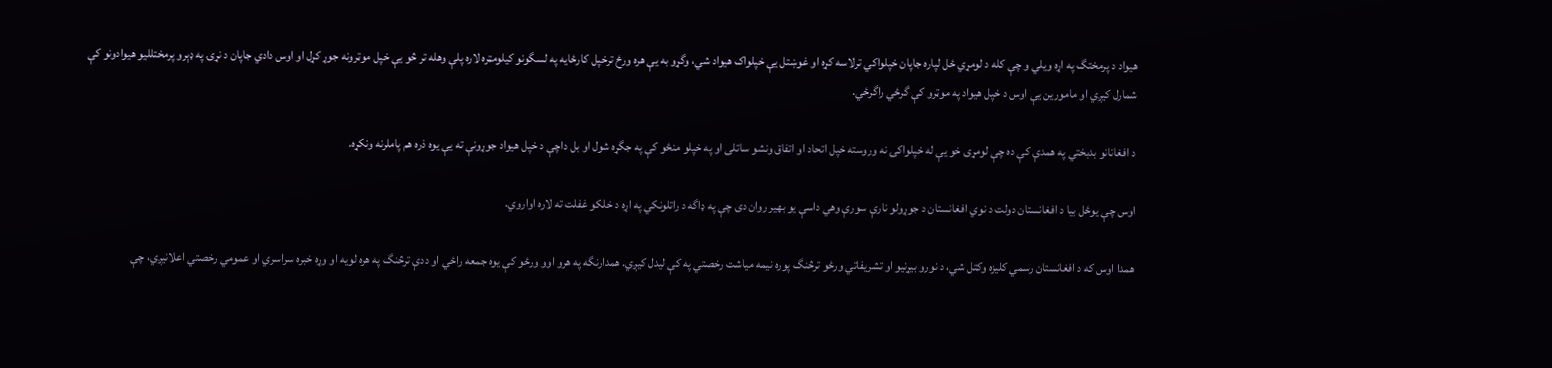هيواد د پرمختگ په اړه ويلي و چې کله د لومړي ځل لپاره جاپان خپلواکي ترلاسه کړه او غوښتل يې خپلواک هيواد شي، وگړو به يې هره ورځ ترخپل کارځايه په لسگونو کيلومټره لاره پلې وهله تر څو يې خپل موټرونه جوړ کړل او اوس دادي جاپان د نړۍ په ډېرو پرمختلليو هيوادونو کې شمارل کيږي او مامورین يې اوس د خپل هيواد په موټرو کې گرځي راگرځي.

د افغانانو بدبختي په همدې کې ده چې لومړى خو يې له خپلواکۍ نه وروسته خپل اتحاد او اتفاق ونشو ساتلى او په خپلو منځو کې په جگړه شول او بل داچې د خپل هيواد جوړونې ته يې يوه ذره هم پاملرنه ونکړه.

اوس چې يوځل بيا د افغانستان دولت د نوي افغانستان د جوړولو نارې سورې وهي داسې يو بهير روان دى چې په ډاگه د راتلونکي په اړه د خلکو غفلت ته لاره اواروي.

همدا اوس که د افغانستان رسمي کليزه وکتل شي، د نورو بيړنيو او تشريفاتي ورځو ترڅنگ پوره نيمه مياشت رخصتي په کې ليدل کيږي. همدارنگه په هرو اوو ورځو کې يوه جمعه راځي او ددې ترڅنگ په هره لويه او وړه خبره سراسري او عمومي رخصتي اعلانيږي، چې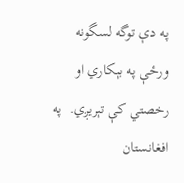په دې توگه لسگونه ورځې په بېکاري او رخصتي کې تېريږي.  په افغانستان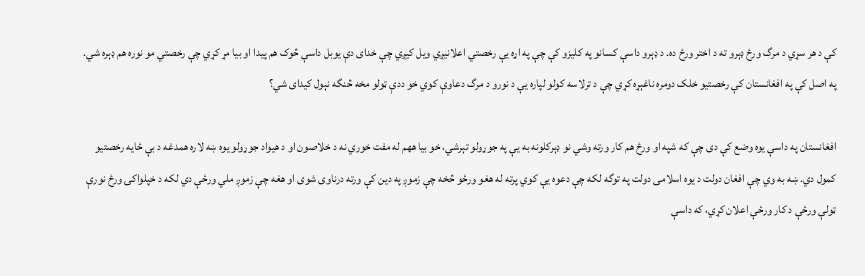کې د هر سړي د مرگ ورځ ډېرو ته د اختر ورځ ده. د ډېرو داسې کسانو په کليزو کې چې په اړه يې رخصتي اعلانيږي ويل کيږي چې خداى دې يوبل داسې څوک هم پيدا او بيا مړ کړي چې رخصتي مو نوره هم ډېره شي. په اصل کې په افغانستان کې رخصتيو خلک دومره ناغېړه کړي چې د ترلاسه کولو لپاره يې د نورو د مرگ دعاوې کوي خو ددې ټولو مخه څنگه نېول کيداى شي؟

افغانستان په داسې يوه وضع کې دى چې که شپه او ورځ هم کار ورته وشي نو ډېرکلونه به يې په جوړولو تېرشي، خو بيا ههم له مفت خوري نه د خلاصون او د هيواد جوړولو يوه ښه لاره همدغه د بې ځايه رخصتيو کمول دي. ښه به وي چې افغان دولت د يوه اسلامى دولت په توگه لکه چې دعوه يې کوي پرته له هغو ورځو څخه چې زموږ په دين کې ورته درناوى شوى او هغه چې زموږ ملي ورځې دي لکه د خپلواکۍ ورځ نورې ټولې ورځې د کار ورځې اعلان کړي، که داسې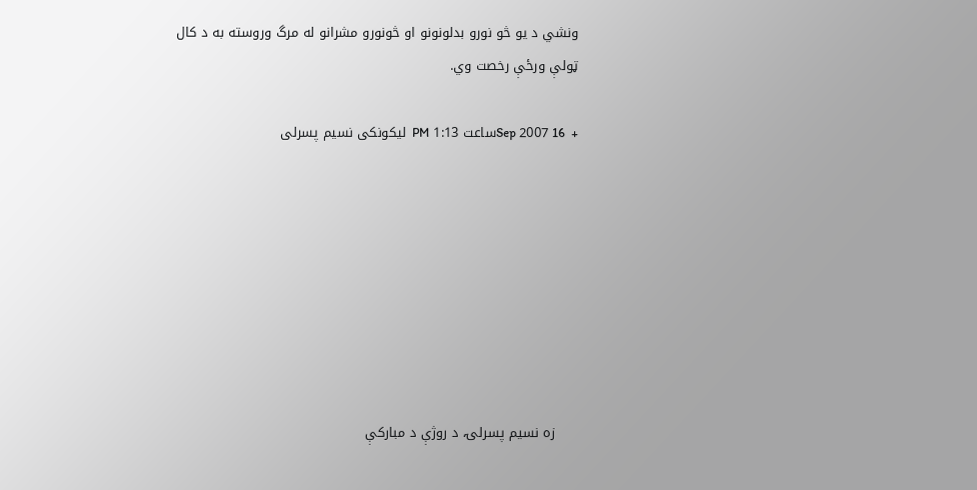ونشي د يو څو نورو بدلونونو او څونورو مشرانو له مرگ وروسته به د کال ټولې ورځې رخصت وي.

+  16 Sep 2007ساعت 1:13 PM  ليکونکی نسيم پسرلی








     زه نسيم پسرلۍ، د روژې د مبارکې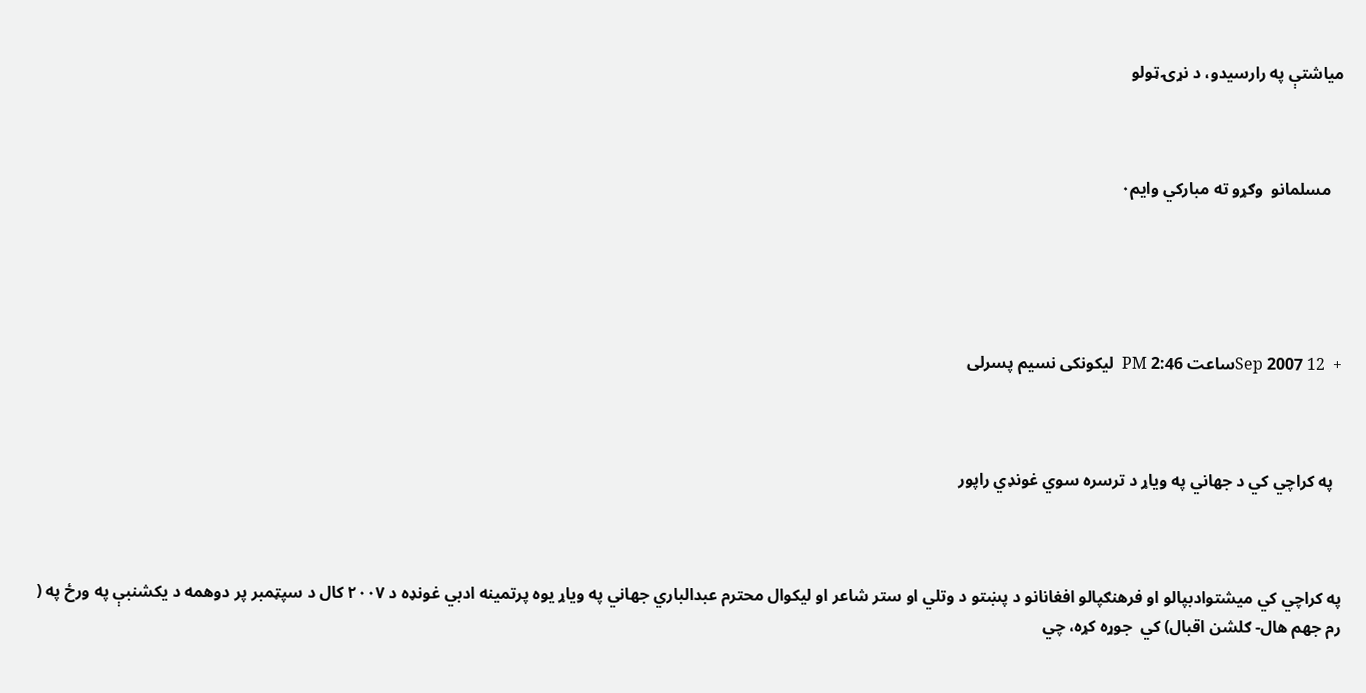مياشتې په رارسيدو، د نړۍ ټولو



   مسلمانو  وګړو ته مبارکي وايم٠





+  12 Sep 2007ساعت 2:46 PM  ليکونکی نسيم پسرلی



  په کراچي کي د جهاني په وياړ د ترسره سوي غونډي راپور



په کراچي کي ميشتوادبپالو او فرهنګپالو افغانانو د پښتو د وتلي او ستر شاعر او ليکوال محترم عبدالباري جهاني په وياړ يوه پرتمينه ادبي غونډه د ۲۰۰۷ کال د سپټمبر پر دوهمه د يکشنبې په ورځ په ( رم جهم هال- ګلشن اقبال) کي  جوړه کړه، چي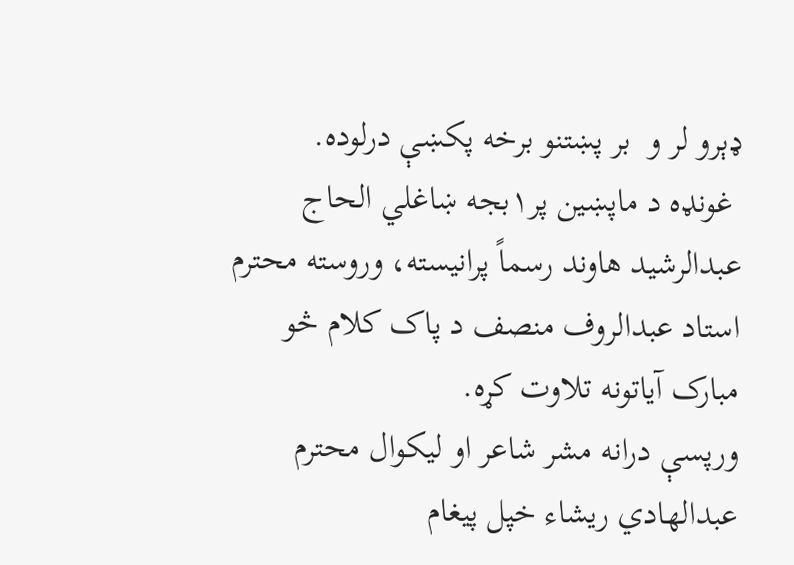ډېرو لر و  بر پښتنو برخه پکښې درلوده.
 غونډه د ماپښين پر۱بجه ښاغلي الحاج عبدالرشيد هاوند رسماً پرانيسته، وروسته محترم استاد عبدالروف منصف د پاک کلام څو مبارک آياتونه تلاوت کړه.
ورپسې درانه مشر شاعر او ليکوال محترم عبدالهادي ريشاء خپل پيغام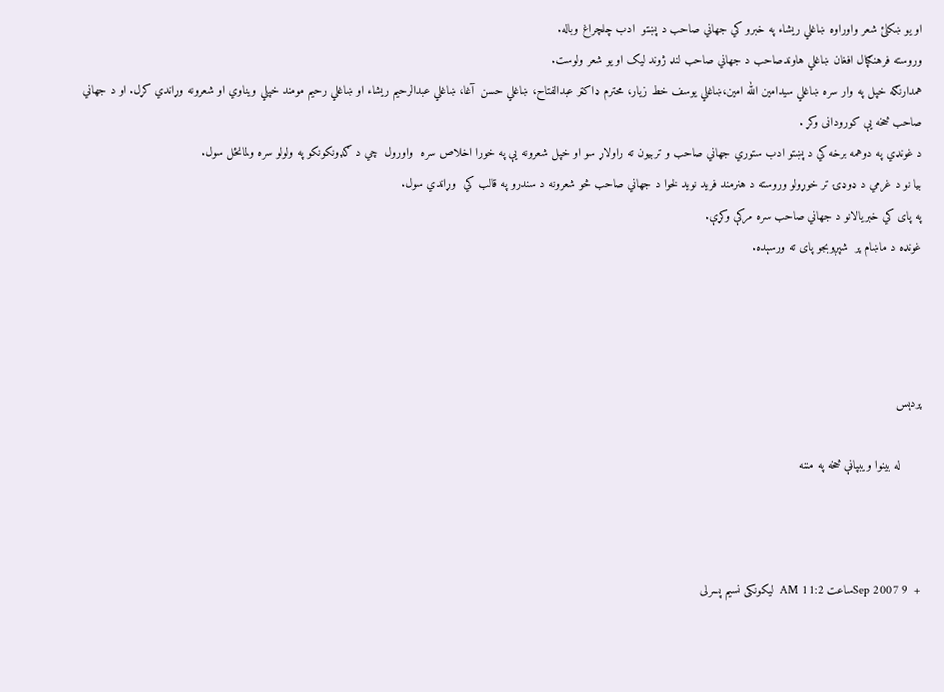او يو ښکلئ شعر واوراوه ښاغلي ريشاء په خبرو کي جهاني صاحب د پښتو  ادب چلچراغ وباله.
وروسته فرهنګپال افغان ښاغلي هاوندصاحب د جهاني صاحب لنډ ژوند ليک او يو شعر ولوست.
همدارنګه خپل په وار سره ښاغلي سيدامين الله امين،ښاغلي يوسف خط زيار، محترم ډاکټر عبدالفتاح، ښاغلي حسن  آغا، ښاغلي عبدالرحيم ريشاء او ښاغلي رحيم مومند خپلي ويناوي او شعرونه وړاندي کړل. او د جهاني صاحب څخه يې کورودانی وکړ .
د غونډي په دوهمه برخه کي د پښتو ادب ستوري جهاني صاحب و تربيون ته راولاړ سو او خپل شعرونه يې په خورا اخلاص سره  واورول  چي د ګډونکونکو په ولولو سره ولمانځل سول.
بيا نو د غرمي د ډوډۍ تر خوړولو وروسته د هنرمند فريد نويد لخوا د جهاني صاحب څو شعرونه د سندرو په قالب کي  وړاندي سول.
په پای کي خبريالانو د جهاني صاحب سره مرکې وکړې.
غونډه د ماښام پر  شپږوبجو پای ته ورسېده.




پردېس

      له بينوا ويبپاڼې څخه په مننه



+  9 Sep 2007ساعت 11:2 AM  ليکونکی نسيم پسرلی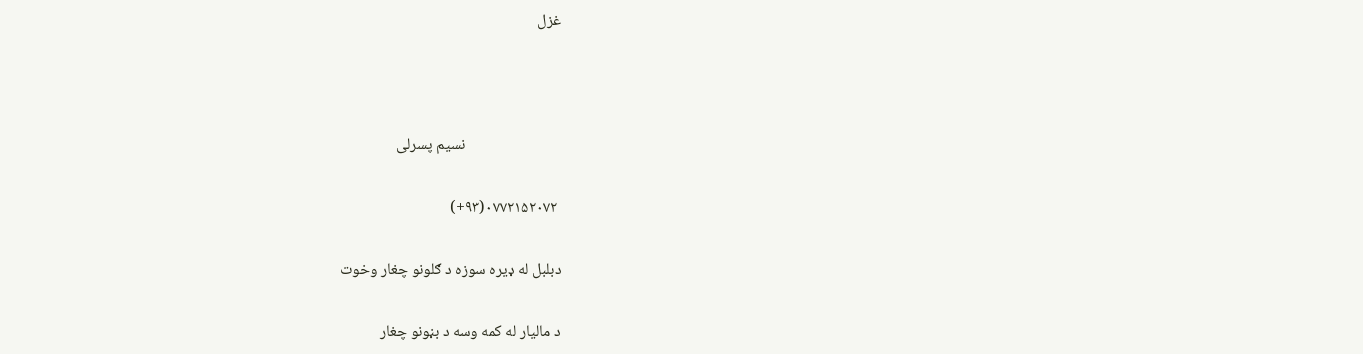غزل



                           نسيم پسرلی

 ۰۷۷۲۱۵۲۰۷۲(۹۳+)

دبلبل له ډيره سوزه د ګلونو چغار وخوت

د ماليار له کمه وسه د بڼونو چغار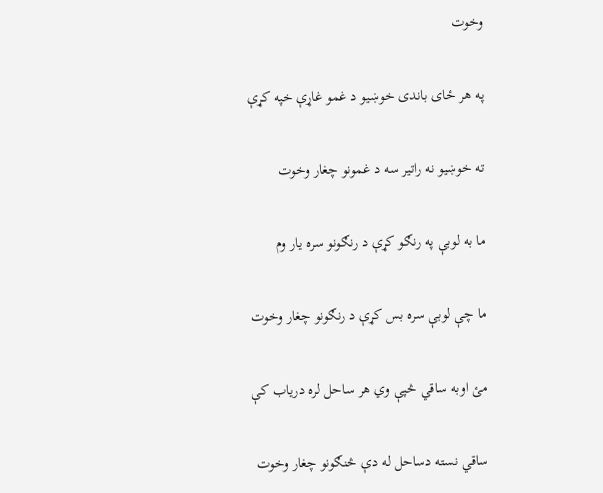وخوت

په هر ځای باندی خوښيو د غمو غاړې خپه کړې

ته خوښيو نه راتير سه د غمونو چغار وخوت

ما به لوبې په رنګو کړې د رنګونو سره يار وم

ما چې لوبې سره بس کړې د رنګونو چغار وخوت

مئ اوبه ساقي څپې وي هر ساحل لره درياب کې

ساقي نسته دساحل له دې څنګونو چغار وخوت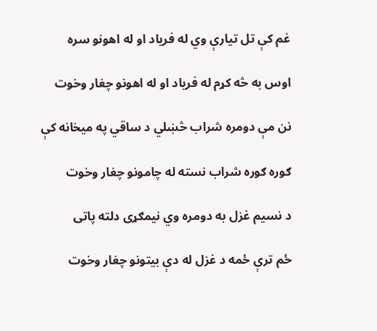غم کې تل تيارې وي له فرياد او له اهونو سره

اوس به څه کړم له فرياد او له اهونو چغار وخوت

نن مې دومره شراب څښلي د ساقي په ميخانه کې

ګوره ګوره شراب نسته له چامونو چغار وخوت

د نسيم غزل به دومره وي نيمګړی دلته پاتی

ځم ترې ځمه د غزل له دې بيتونو چغار وخوت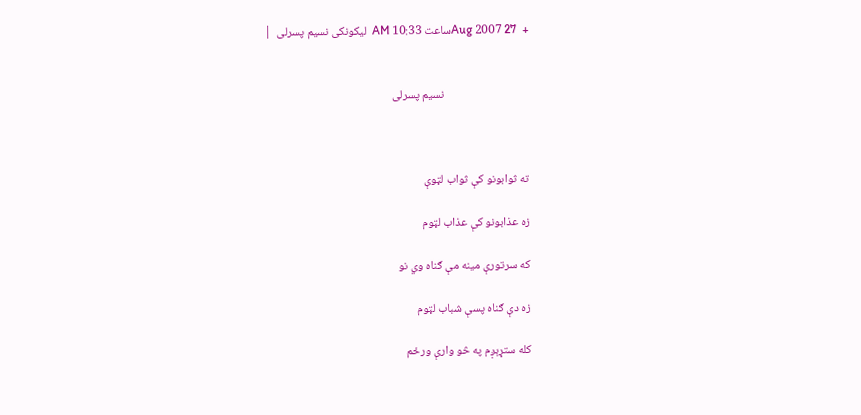+  27 Aug 2007ساعت 10:33 AM  ليکونکی نسيم پسرلی  |


                                نسيم پسرلی



ته ثوابونو كې ثواب لټوې

زه عذابونو كې عذاب لټوم

كه سرتورې مينه مې ګناه وي نو

زه دې ګناه پسې شباب لټوم

كله ستړېږم په څو وارې ورځم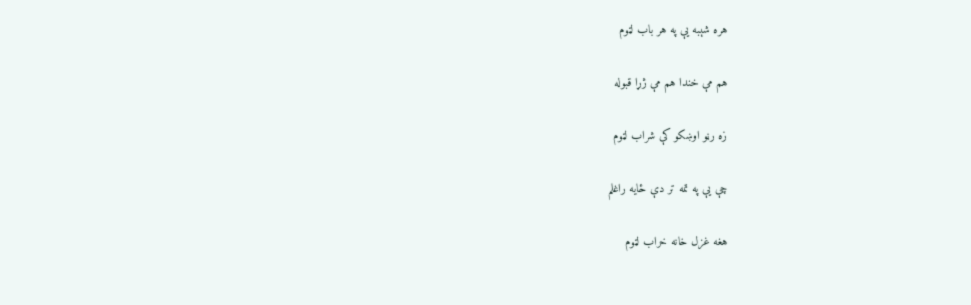هره شېبه يې په هر باب لټوم

هم مې خندا هم مې ژړا قبوله

زه رڼو اوښكو كې شراب لټوم

چې يې په تمه تر دې ځايه راغلم

هغه غزل خانه خراب لټوم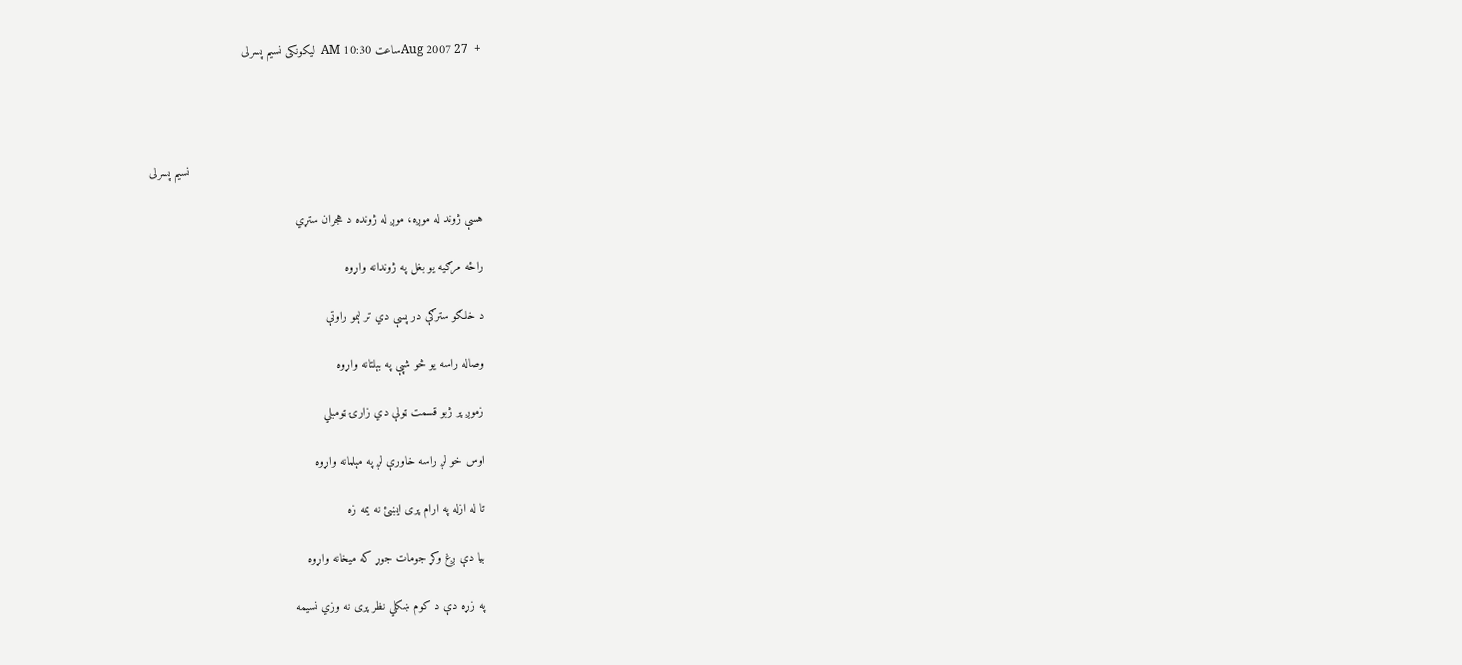+  27 Aug 2007ساعت 10:30 AM  ليکونکی نسيم پسرلی




                                                                                    نسيم پسرلی

هسې ژوند له موږه، موږ له ژونده د هجران ستړي

راځه مرګيه يو بغل په ژوندانه واړوه

د خلګو سترګې در پسې دي تر لېمو راوتې

وصاله راسه يو څو شپې په بېلتانه واړوه

زموږ پر ژبو قسمت ټولې دي زارۍ ټومبلي

اوس خو لږ راسه خاورې لږ په مېلمانه واړوه

تا له ازله په ارام پرى ايښئ نه يمه زه

بيا دې ږغ وكړ جومات جوړ كه ميخانه واړوه

په زړه دې د كوم ښكلي نظر پرى نه وزي نسيمه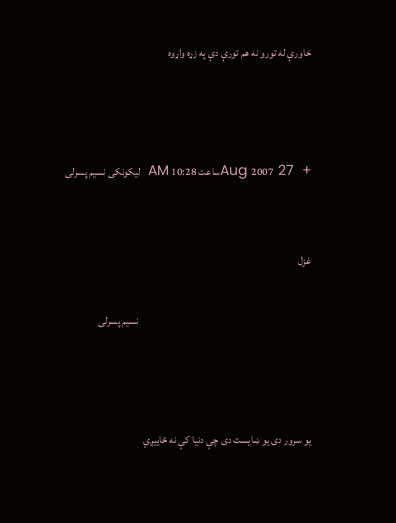خاورې له تورو نه هم تورې دې په زړه واړوه



+  27 Aug 2007ساعت 10:28 AM  ليکونکی نسيم پسرلی


غزل

                                                                                 نسيم پسرلی



يو سرور دی یو ښايست دی چې دنيا کې نه ځاييږي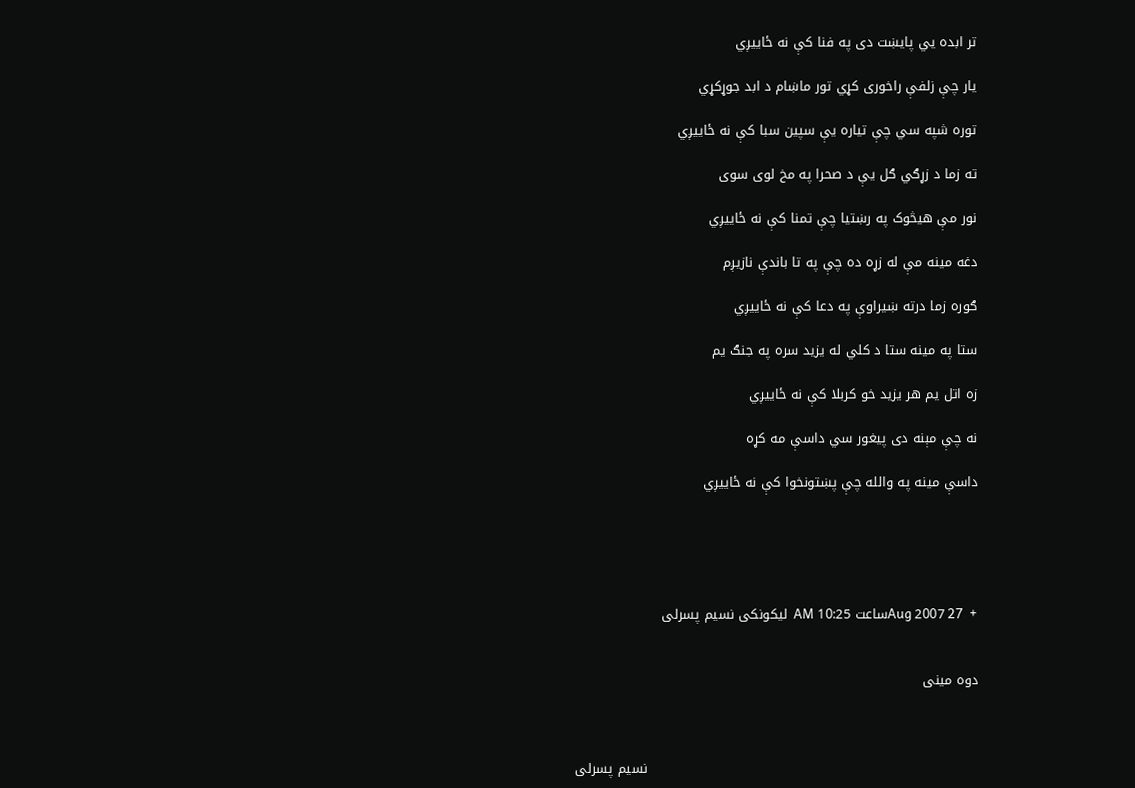تر ابده يي پايښت دی په فنا کې نه ځاييږي

يار چې زلفې راخوری کړي تور ماښام د ابد جوړکړي

توره شپه سي چې تياره يې سپين سبا کې نه ځاييږي

ته زما د زړګي ګل يې د صحرا په مخ لوی سوی

نور مې هيڅوک په رښتيا چې تمنا کې نه ځاييږي

دغه مينه مې له زړه ده چې په تا باندې نازيږم

ګوره زما درته ښيراوې په دعا کې نه ځاييږي

ستا په مينه ستا د کلي له يزيد سره په جنګ يم

زه اتل يم هر يزيد خو کربلا کې نه ځاييږي

نه چې مېنه دی پيغور سي داسې مه کړه

داسې مينه په والله چې پښتونخوا کې نه ځاييږي





+  27 Aug 2007ساعت 10:25 AM  ليکونکی نسيم پسرلی


دوه مینی



                                                                           نسيم پسرلی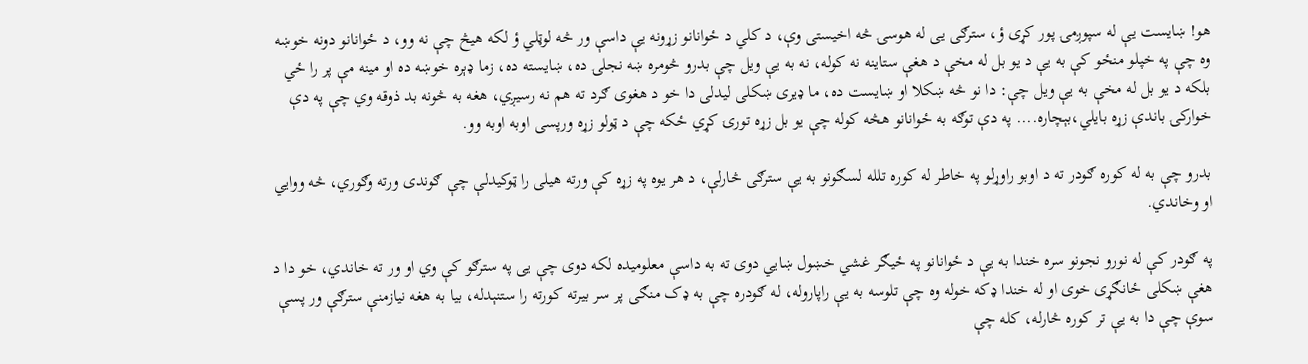هو! ښایست یې له سپوږمۍ پور کړی ؤ، سترګی یی له هوسۍ څه اخیستی وې، د کلي د ځوانانو زړونه یې داسې ور څه لوټلي ؤ لکه هيڅ چې نه وو، د ځوانانو دونه خوښه وه چې په خپلو منځو کې به یې د یو بل له مخې د هغې ستاینه نه کوله، نه به یې ویل چې بدرو څومره ښه نجلۍ ده، ښایسته ده، زما ډېره خوښه ده او مینه مې پر را ځي بلکه د یو بل له مخې به یې ویل چې: دا نو څه ښکلا او ښایست ده، ما ډیری ښکلی لیدلی دا خو د هغوی ګرد ته هم نه رسیږي، هغه به څونه بد ذوقه وي چې په دې خوارکۍ باندې زړه بایلي،بېچاره.... په دې توګه به ځوانانو هڅه کوله چې یو بل زړه تورۍ کړي ځکه چې د ټولو زړه ورپسی اوبه اوبه وو.

بدرو چې به له کوره ګودر ته د اوبو راوړلو په خاطر له کوره تلله لسګونو به یې سترګی څارلې، د هر یوه په زړه کې ورته هیلی را ټوکیدلې چې ګوندی ورته وګوري، څه ووایي او وخاندي.

په ګودر کې له نورو نجونو سره خندا به یې د ځوانانو په ځیګر غشي خښول ښایي دوى ته به داسې معلومیده لکه دوی چې یی په سترګو کې وي او ور ته خاندي، خو دا د هغې ښکلی ځانګړی خوى او له خندا ډکه خوله وه چې تلوسه به یې راپاروله، له ګودره چې به ډک منګی پر سر بیرته کورته را ستنېدله، بیا به هغه نیازمنې سترګې ور پسې سوې چې دا به یې تر کوره څارله، کله چې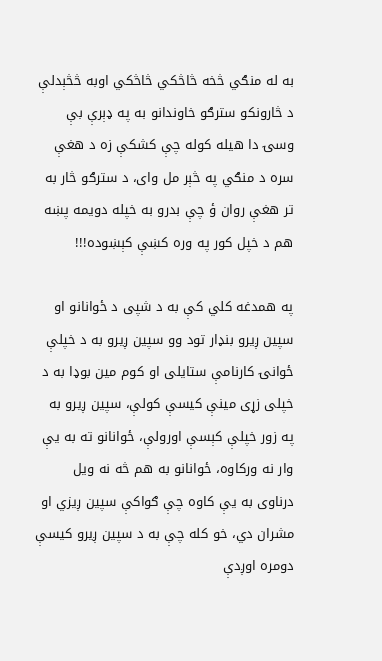به له منګي څخه څاڅکي څاڅکي اوبه څڅېدلې د څارونکو سترګو خاوندانو به په ډېرې بې وسۍ دا هیله کوله چې کشکې زه د هغې سره د منګي په څېر مل وای، د سترګو څار به تر هغې روان ؤ چې بدرو به خپله دویمه پښه هم د خپل کور په وره کښې کېښوده!!!

په همدغه کلي کې به د شپی د ځوانانو او سپین ږیرو بنډار تود وو سپین ږیرو به د خپلې ځوانۍ کارنامې ستایلی او کوم مین بوډا به د خپلی زړی مینې کیسې کولې، سپین ږیرو به په زور خپلې کېسې اورولې، ځوانانو ته به یې وار نه ورکاوه، ځوانانو به هم څه نه ویل درناوی به یې کاوه چې ګواکې سپین ږیزي او مشران دي، خو کله چې به د سپین ږیرو کیسې دومره اوږدې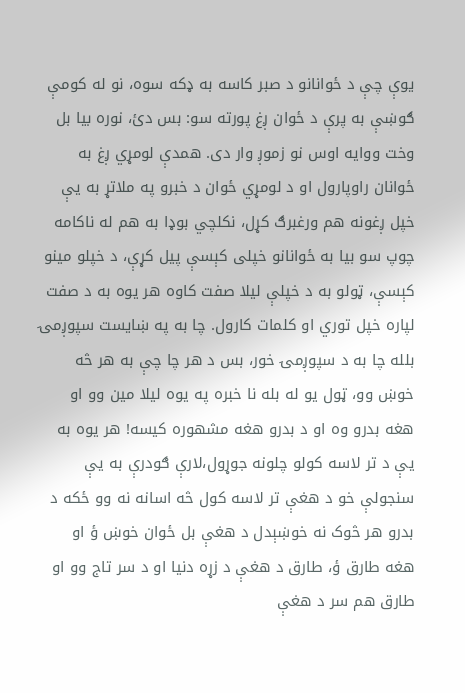یوې چې د ځوانانو د صبر کاسه به ډکه سوه، نو له کومې ګوښې به پرې د ځوان ږغ پورته سو: بس دئ، نوره بیا بل وخت ووایه اوس نو زموږ وار دی. همدې لومړي ږغ به ځوانان راوپارول او د لومړي ځوان د خبرو په ملاتړ به یې خپل ږغونه هم ورغبرګ کړل، نکلچي بوډا به هم له ناکامه چوپ سو بیا به ځوانانو خپلی کېسې پیل کړې، د خپلو مینو کېسې، ټولو به د خپلې لیلا صفت کاوه هر یوه به د صفت لپاره خپل توري او کلمات کارول. چا به په ښایست سپوږمۍ بلله چا به د سپوږمۍ خور، بس د هر چا چې به هر څه خوښ وو، ټول یو له بله نا خبره په یوه لیلا مین وو او هغه بدرو وه او د بدرو هغه مشهوره کیسه! هر یوه به یې د تر لاسه کولو چلونه جوړول،لارې ګودرې به یې سنجولې خو د هغې تر لاسه کول څه اسانه نه وو ځکه د بدرو هر څوک نه خوښېدل د هغې بل ځوان خوښ ؤ او هغه طارق ؤ، طارق د هغې د زړه دنیا او د سر تاج وو او طارق هم سر د هغې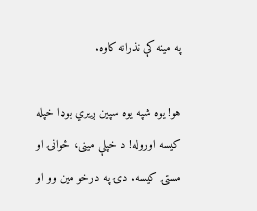په مینه کې نذرانه کاوه.

هو! یوه شپه یوه سپین ږیري بوډا خپله کیسه اوروله! د خپلې مینی، ځوانۍ او مستۍ کیسه. دۍ په درخو مین وو او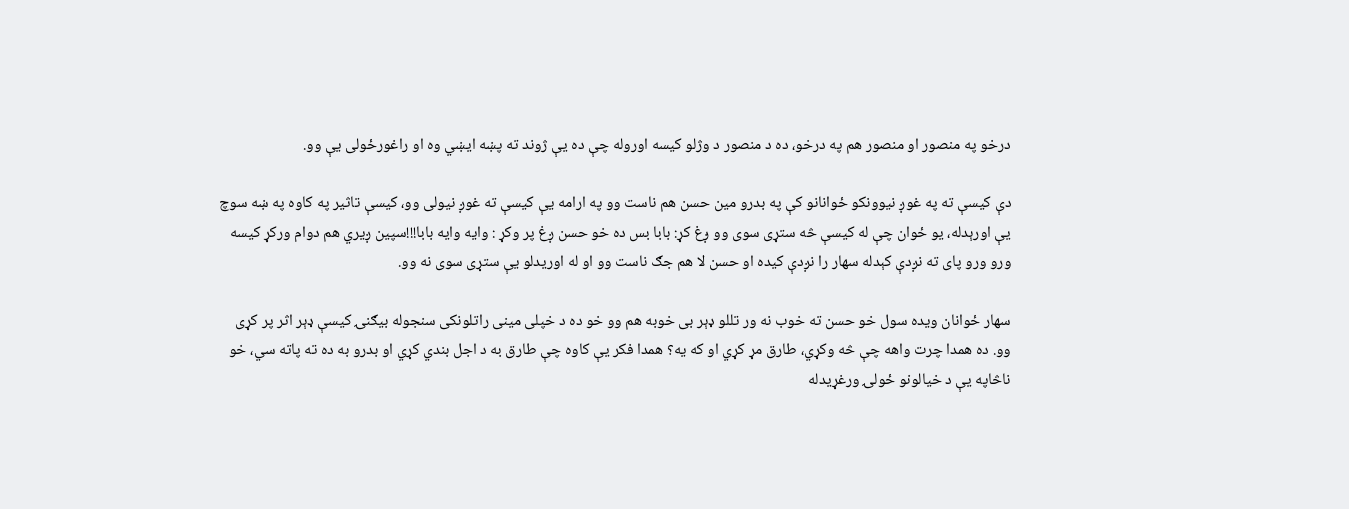درخو په منصور او منصور هم په درخو، ده د منصور د وژلو کیسه اوروله چې ده یې ژوند ته پښه ایښي وه او راغورځولی یې وو.

دې کیسې ته په غوږ نیوونکو ځوانانو کې په بدرو مین حسن هم ناست وو په ارامه یې کیسې ته غوږ نیولی وو، کیسې تاثیر په کاوه په ښه سوچ یې اورېدله، یو ځوان چې له کیسې څه ستړی سوی وو ږغ کړ: بابا بس ده خو حسن ږغ پر وکړ : وایه وایه بابا!!!سپین ږیري هم دوام ورکړ کیسه ورو ورو پای ته نږدې کېدله سهار را نږدې کیده او حسن لا هم جګ ناست وو او له اوریدلو یې ستړی سوى نه وو.

سهار ځوانان ویده سول خو حسن ته خوب نه ور تللو ډېر بی خوبه هم وو خو ده د خپلی مینی راتلونکی سنجوله بیګنۍ کیسې ډېر اثر پر کړی وو. ده همدا چرت واهه چې څه وکړي، طارق مړ کړي او که یه؟ همدا فکر یې کاوه چې طارق به د اجل بندي کړي او بدرو به ده ته پاته سي، خو ناڅاپه یې د خیالونو ځولۍ ورغړیدله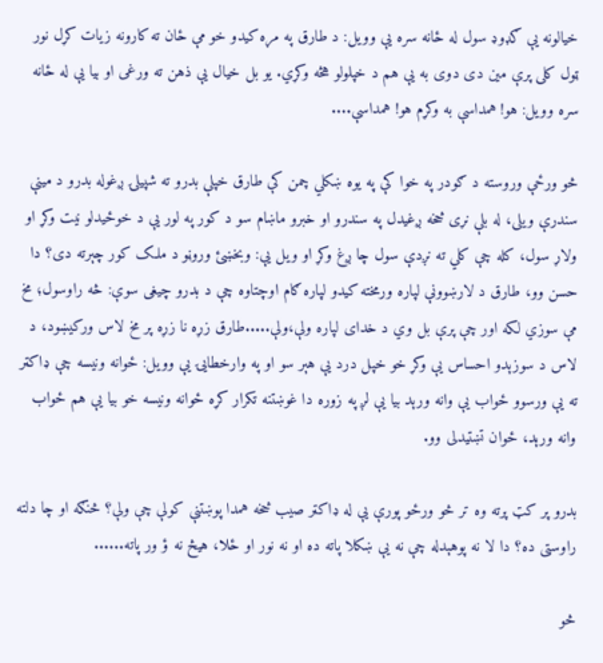خیالونه یې ګډوډ سول له ځانه سره یې وویل: د طارق په مړه کیدو خو مې ځان ته کارونه زیات کړل نور ټول کلی پرې مین دی دوی به یې هم د خپلولو هڅه وکړي. یو بل خیال یې ذهن ته ورغی او بیا یې له ځانه سره وویل: هو! همداسې به وکړم هو! همداسې....

څو ورځې وروسته د ګودر په خوا کې په یوه ښکلي چمن کې طارق خپلې بدرو ته شپیلۍ ږغوله بدرو د مینې سندرې ویلی، له بلې نړی څخه ږغیدل په سندرو او خبرو ماښام سو د کور په لور یې د خوځیدلو نیت وکړ او ولاړ سول، کله چې کلي ته نږدې سول چا ږغ وکړ او ویل یې: وبخښئ وروڼو د ملک کور چېرته دی؟ دا حسن وو، طارق د لارښوونې لپاره ورمخته کیدو لپاره ګام اوچتاوه چې د بدرو چیغی سوې: څه راوسول؛ مخ مې سوزي لکه اور چې پرې بل وي د خدای لپاره ولې،ولې.....طارق زړه نا زړه پر مخ لاس ورکیښود، د لاس د سوزېدو احساس یې وکړ خو خپل درد یې هېر سو او په وارخطایۍ یې وویل: ځوانه ونیسه چې ډاکټر ته یې ورسوو ځواب یې وانه ورېد بیا یې لږ په زوره دا غوښتنه تکرار کړه ځوانه ونیسه خو بیا یې هم ځواب وانه ورېد، ځوان تښتیدلی وو.

بدرو پر کټ پرته وه تر څو ورځو پورې یې له ډاکټر صیب څخه همدا پوښتنې کولې چې ولې؟ څنګه او چا دلته راوستی ده؟ دا لا نه پوهېدله چې نه یې ښکلا پاته ده او نه نور او ځلا، هیڅ نه ؤ ور پاته......

څو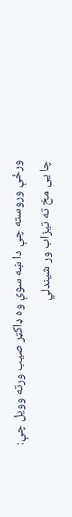ورځې وروسته چې دا ښه سوې وه ډاکټر صیب ورته وویل چې: چا یی مخ ته تیزاب ور شیندلي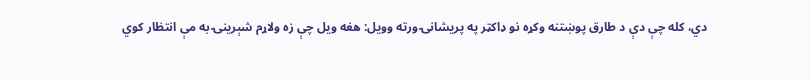دي، کله چې دې د طارق پوښتنه وکړه نو ډاکټر په پریشانۍ ورته وویل: هغه ویل چې زه ولاړم شېرینۍ به مې انتظار کوي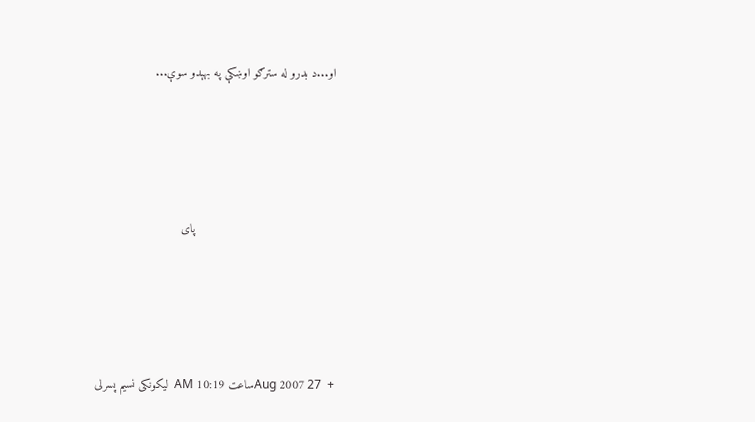او...د بدرو له سترګو اوښکې په بهېدو سوې...





                                        پای





+  27 Aug 2007ساعت 10:19 AM  ليکونکی نسيم پسرلی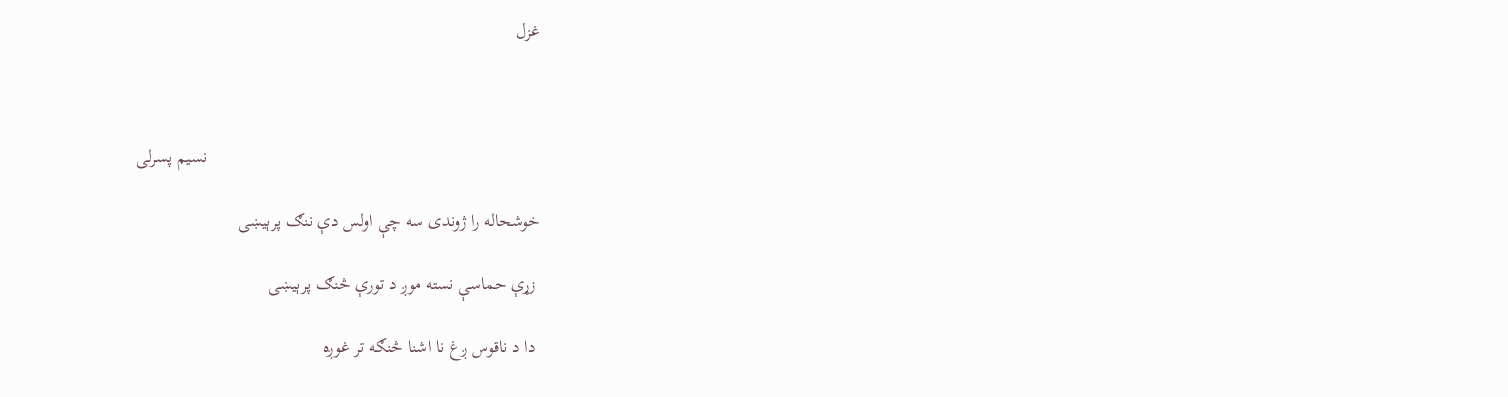غزل



                                                                         نسيم پسرلی

خوشحاله را ژوندى سه چې اولس دې ننګ پرېيښى

 زړې حماسې نسته موږ د تورې څنګ پرېيښى

 دا د ناقوس ږغ نا اشنا څنګه تر غوږه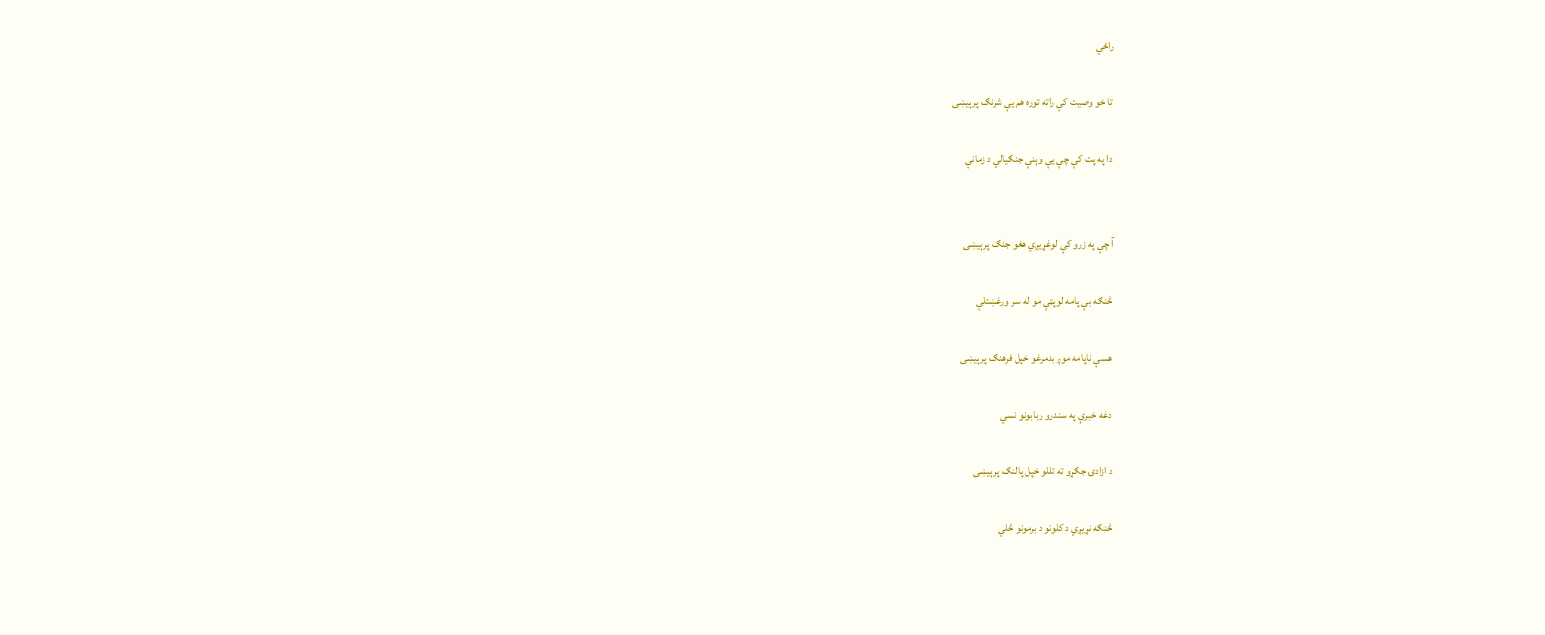راځي

 تا خو وصيت كې راته توره هم يې شرنګ پرېيښى

 دا په پت كې چې يې وېنې جنګيالي د زمانې


آ چې په زرو كې لوغړيږي هغو جنګ پرېيښى

 څنګه بې پامه لوپټې مو له سر ورغښتلې

 هسې ناپامه موږ بدمرغو خپل فرهنګ پرېيښى

 دغه خبرې په سندرو ربابونو نسي

 د ازادۍ جګړو ته تللو خپل پالنګ پرېيښى

 څنګه نړيږي د كلونو د برمونو څلي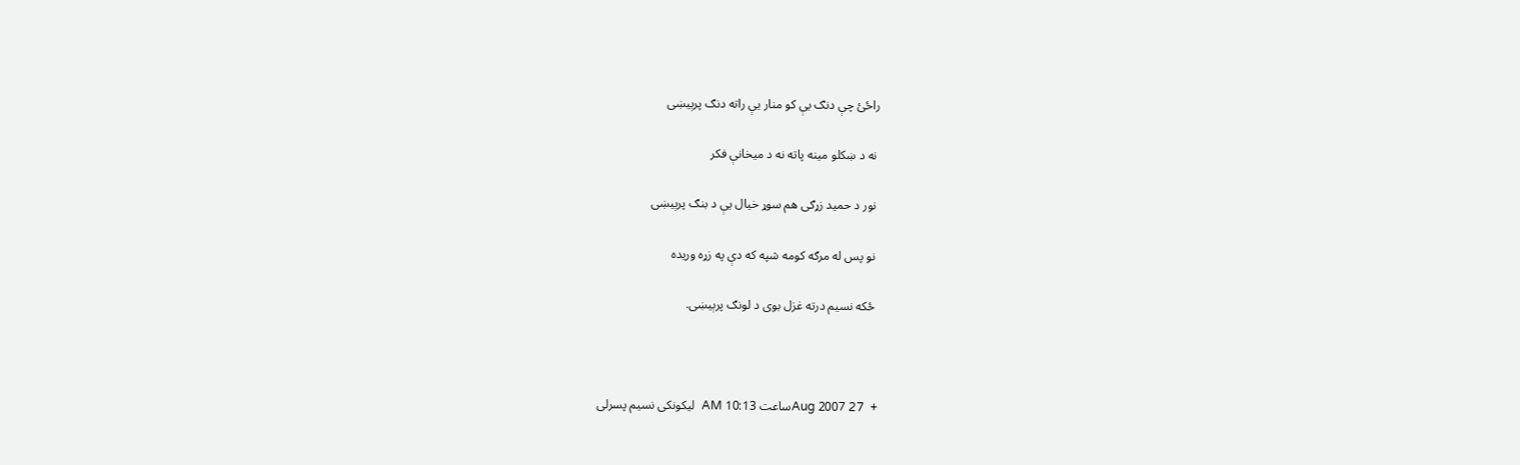راځئ چې دنګ يې كو منار يې راته دنګ پرېيښى

 نه د ښكلو مينه پاته نه د ميخانې فكر

 نور د حميد زړګى هم سوړ خيال يې د بنګ پرېيښى

 نو پس له مرګه كومه شپه كه دې په زړه وريده

 ځكه نسيم درته غزل بوى د لونګ پرېيښى.



+  27 Aug 2007ساعت 10:13 AM  ليکونکی نسيم پسرلی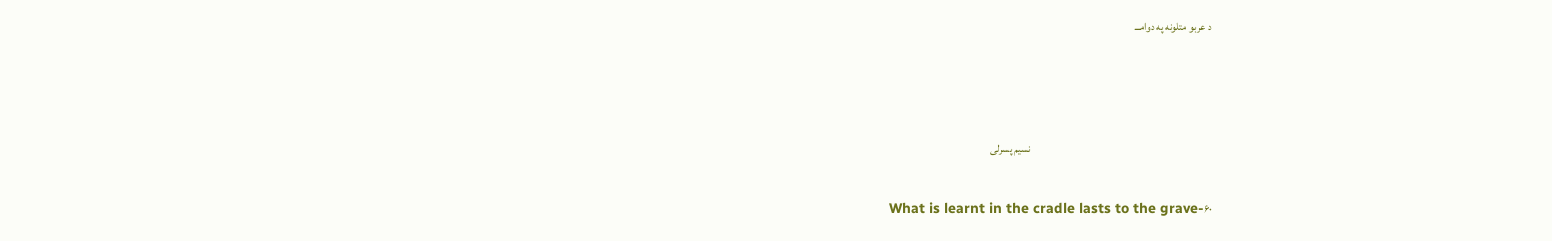د عربو متلونه په دوامـــ



                                                                                     نسيم پسرلی

What is learnt in the cradle lasts to the grave-۶۰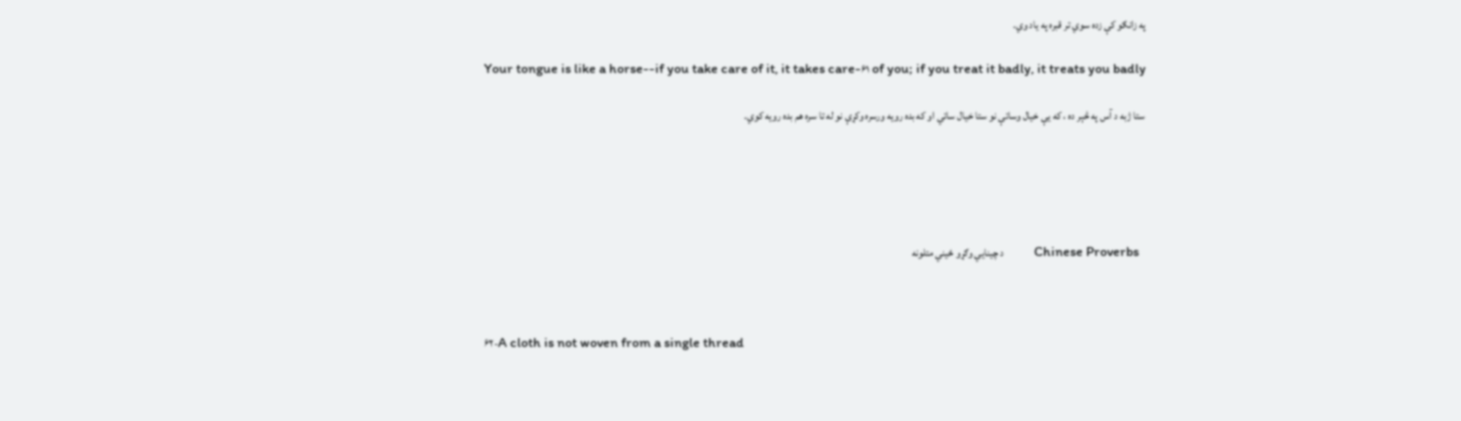په زانګو كې زده سوي تر قبره په ياد وي.

Your tongue is like a horse--if you take care of it, it takes care-۶۱ of you; if you treat it badly, it treats you badly

ستا ژبه د آس په څېر ده ، كه يې خيال وساتې نو ستا خيال ساتي او كه بده رويه ورسره وكړې نو له تا سره هم بده رويه كوي.





  Chinese Proverbs          د چينايي وګړو ځيني متلونه



۶۲-A cloth is not woven from a single thread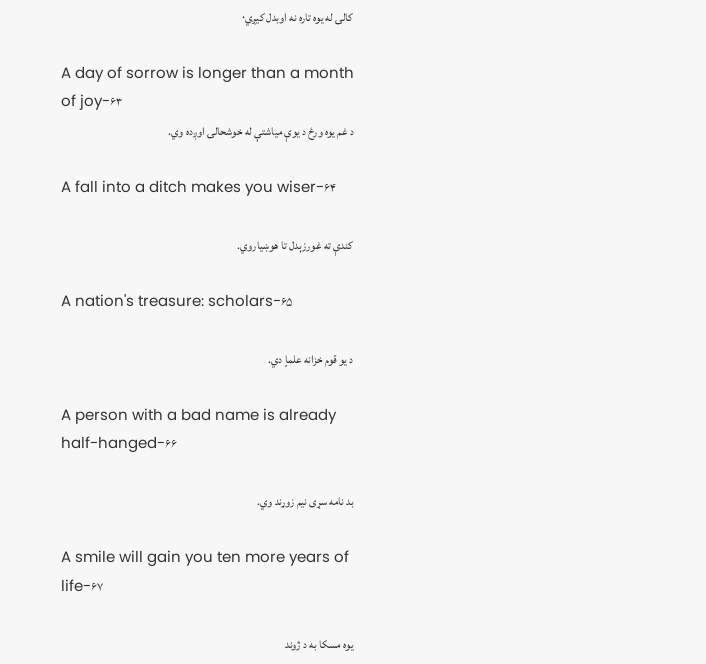کالۍ له يوه تاره نه اوبدل کيږي٠

A day of sorrow is longer than a month of joy-۶۳
د غم يوه ورځ د يوې مياشتې له خوشحالۍ اوږده وي.

A fall into a ditch makes you wiser-۶۴

كندې ته غورزېدل تا هوښياروي.

A nation's treasure: scholars-۶۵

د يو قوم خزانه علماٍ دي.

A person with a bad name is already half-hanged-۶۶

بد نامه سړى نيم زوړند وي.

A smile will gain you ten more years of life-۶۷

يوه مسكا به د ژوند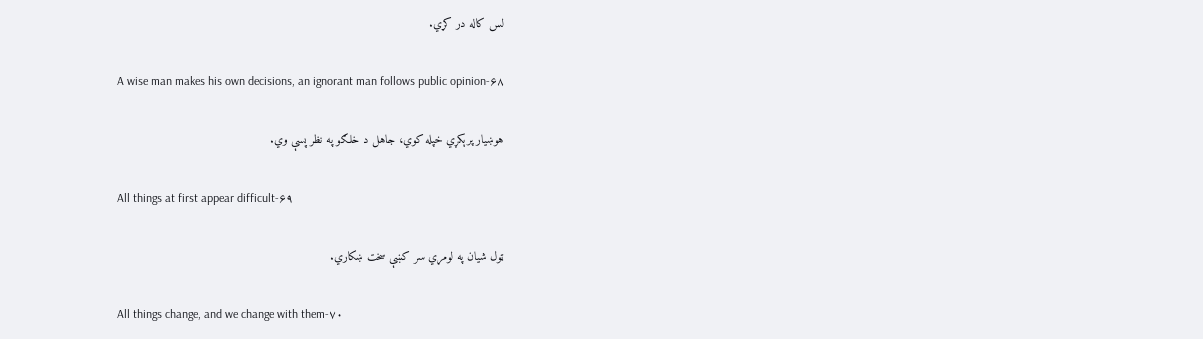لس كاله در كړي.

A wise man makes his own decisions, an ignorant man follows public opinion-۶۸

هوښيار پرېكړي خپله كوي، جاهل د خلګو په نظر پسې وي.

All things at first appear difficult-۶۹

ټول شيان په لومړي سر كښې سخت ښكاري.

All things change, and we change with them-۷۰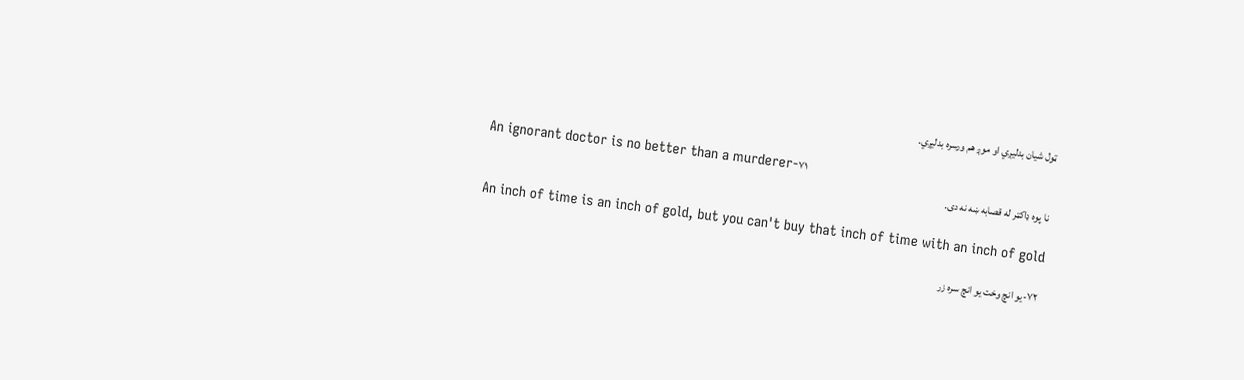ټول شيان بدليږي او موږ هم ورسره بدليږي.

An ignorant doctor is no better than a murderer-۷۱
نا پوه ډاكټر له قصابه ښه نه دى.

An inch of time is an inch of gold, but you can't buy that inch of time with an inch of gold

 ۷۲-يو انچ وخت يو انچ سره زر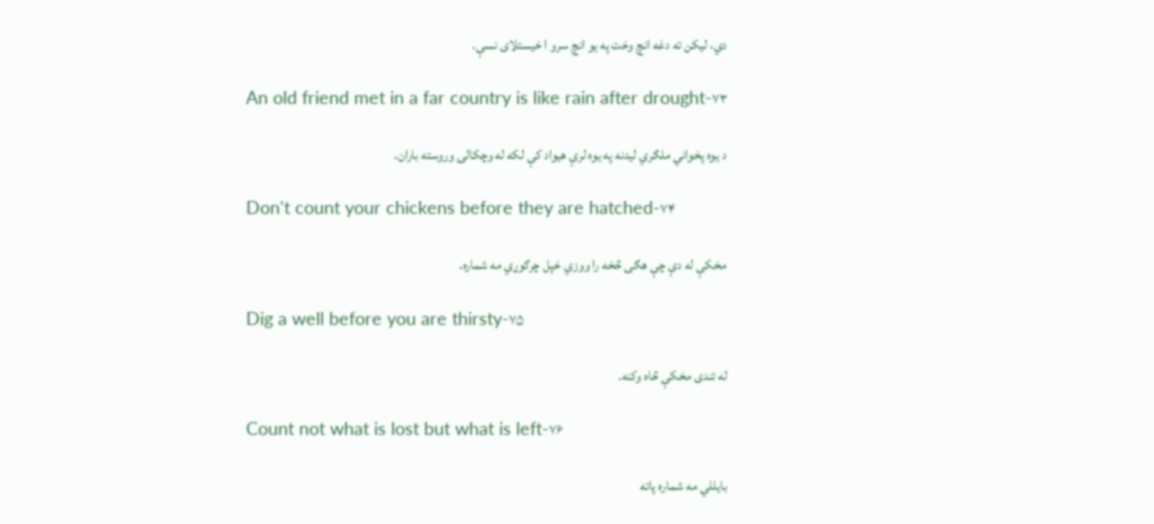دي، ليكن ته دغه انچ وخت په يو انچ سرو ا خيستلاى نسې.

An old friend met in a far country is like rain after drought-۷۳

د يوه پخواني ملګري ليدنه په يوه لرې هيواد كې لكه له وچكالۍ وروسته باران.

Don't count your chickens before they are hatched-۷۴

مخكې له دې چې هګى څخه را ووزي خپل چرګوړي مه شماره.

Dig a well before you are thirsty-۷۵

له تندی مخكې څاه وكنه.

Count not what is lost but what is left-۷۶

بايللي مه شماره پاته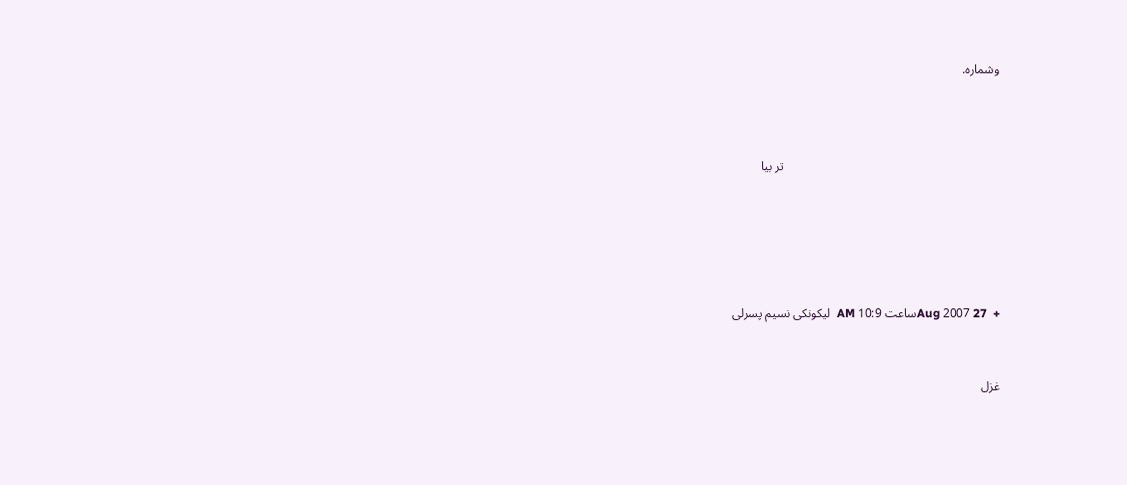وشماره.



                                                                     تر بيا





+  27 Aug 2007ساعت 10:9 AM  ليکونکی نسيم پسرلی


غزل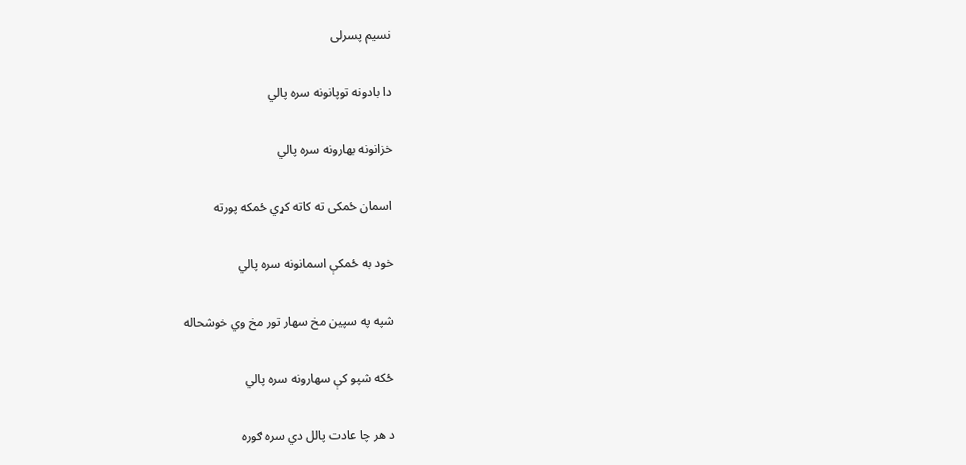نسيم پسرلی

دا بادونه توپانونه سره پالي

خزانونه بهارونه سره پالي

اسمان ځمکی ته کاته کړي ځمکه پورته

خود به ځمکې اسمانونه سره پالي

شپه په سپين مخ سهار تور مخ وي خوشحاله

ځکه شپو کې سهارونه سره پالي

د هر چا عادت پالل دي سره ګوره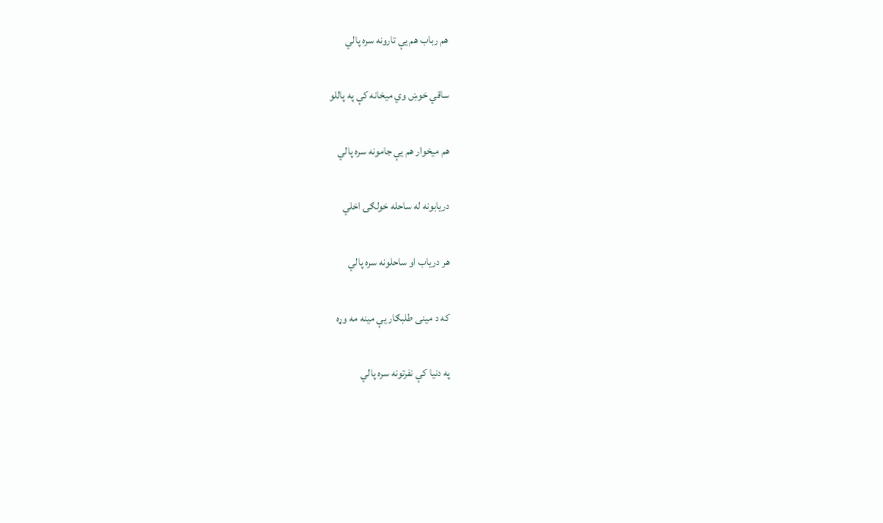هم رباب هم يې تارونه سره پالي

ساقي خوښ وي ميخانه کې په پاللو

هم ميخوار هم يې جامونه سره پالي

دريابونه له ساحله خولګۍ اخلي

هر درياب او ساحلونه سره پالي

که د مينی طلبګار يې مينه مه وړه

په دنيا کې نفرتونه سره پالي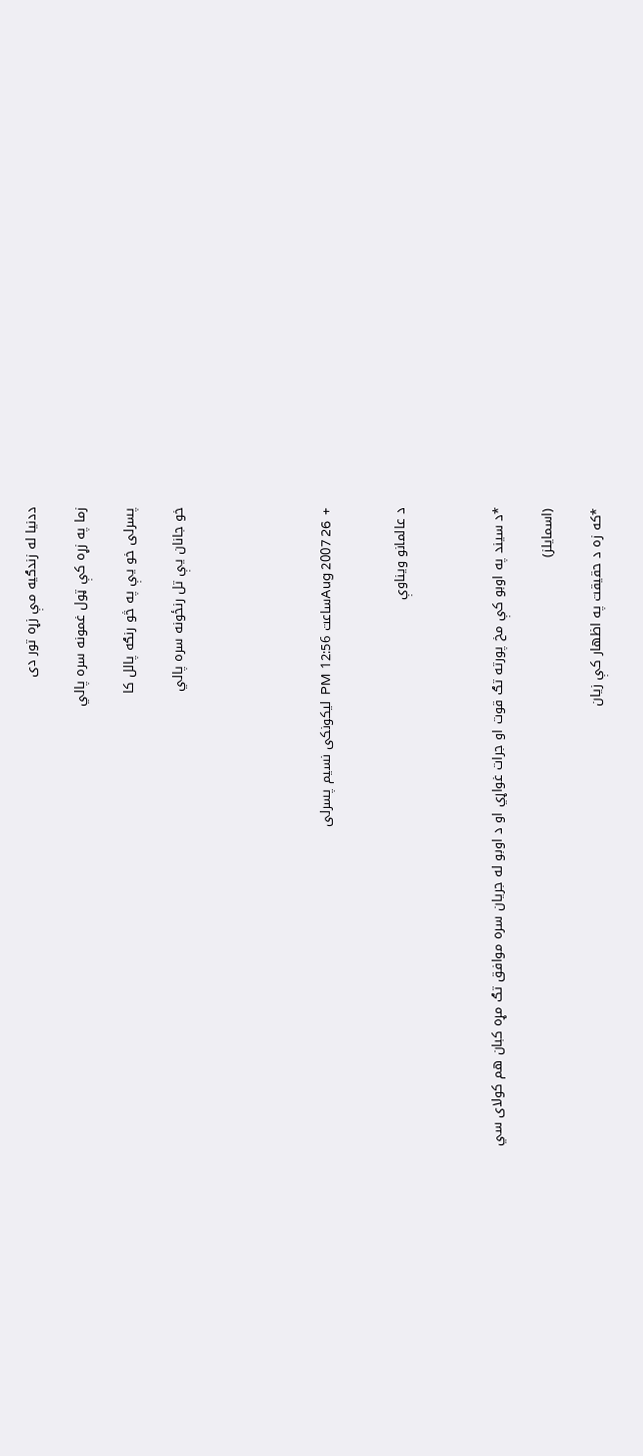ددنيا له زندګيه مې زړه تور دی

زما په زړه کې ټول غمونه سره پالي

پسرلی خو يې په څو رنګه پالل کا

خو جانان يې تل رنځونه سره پالي





+  26 Aug 2007ساعت 12:56 PM  ليکونکی نسيم پسرلی


د عالمانو ویناوې



*د سيند په اوبو کې مخ پورته تګ قوت او جرات غواړي او د اوبو له جريان سره موافق تګ مړه کبان هم کولای سي

(اسمايلز)

*که زه د حقيقت په اظهار کې زيان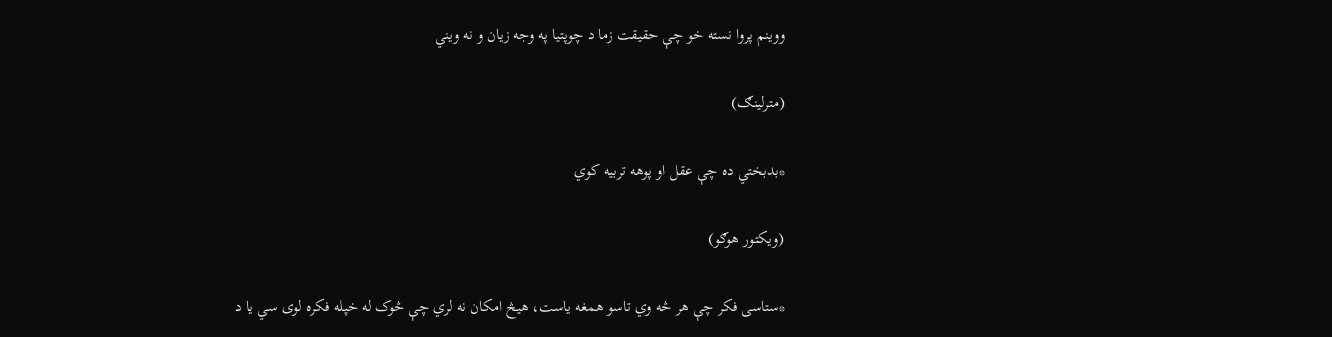ووينم پروا نسته خو چې حقيقت زما د چوپتيا په وجه زيان و نه ويني

(مترلينګ)

*بدبختي ده چې عقل او پوهه تربيه کوي

(ويکتور هوګو)

*ستاسی فکر چې هر څه وي تاسو همغه یاست، هیڅ امکان نه لري چې څوک له خپله فکره لوی سي یا د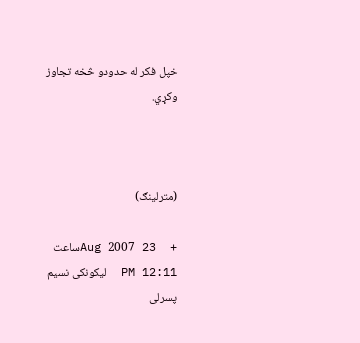خپل فکر له حدودو څخه تجاوز وکړي.



(مترلینګ)

+  23 Aug 2007ساعت 12:11 PM  ليکونکی نسيم پسرلی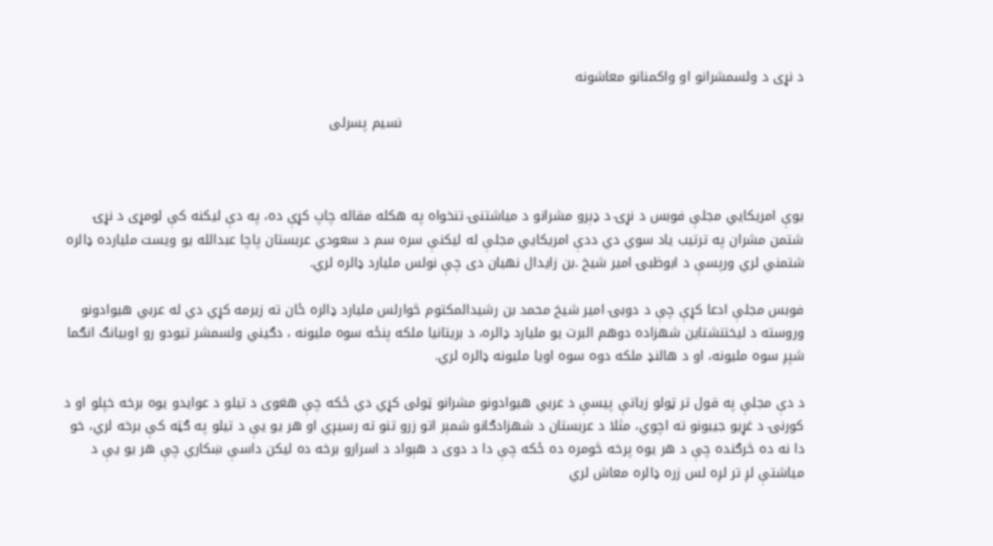د نړى د ولسمشرانو او واكمنانو معاشونه

                                                                                           نسيم پسرلی



يوې امريكايي مجلې فوبس د نړۍ د ډېرو مشرانو د مياشتنۍ تنخواه په هكله مقاله چاپ كړې ده، په دې ليكنه كې لومړى د نړۍ شتمن مشران په ترتيب ياد سوي دي ددې امريكايي مجلې له ليكنې سره سم د سعودي عربستان پاچا عبدالله يو ويست مليارده ډالره شتمني لري ورپسې د ابوظبۍ امير شيخ .بن زايدال نهيان دى چې نولس مليارد ډالره لري.

فوبس مجلې ادعا كړې چې د دوبۍ امير شيخ محمد بن رشيدالمكتوم څوارلس مليارد ډالره ځان ته زيرمه كړي دي له عربي هيوادونو وروسته د ليختنشتاين شهزاده دوهم البرت يو مليارد ډالره، د بريتانيا ملكه پنځه سوه مليونه ، دګيني ولسمشر تيودو رو اوبيانګ انګما شپږ سوه مليونه، او د هالنډ ملكه دوه سوه اويا مليونه ډالره لري.

د دې مجلې په قول تر ټولو زياتې پيسې د عربي هيوادونو مشرانو ټولى كړي دي ځكه چې هغوى د تيلو د عوايدو يوه برخه خپلو او د كورنۍ د غړيو جيبونو ته اچوي، مثلا د عربستان د شهزادګانو شمېر اتو زرو تنو ته رسيږي او هر يو يې د تيلو په ګټه كې برخه لري، خو دا نه ده څرګنده چې د هر يوه پرخه څومره ده ځكه چې دا د دوى د هېواد د اسرارو برخه ده ليكن داسې ښكاري چې هر يو يې د مياشتې لږ تر لږه لس زره ډالره معاش لري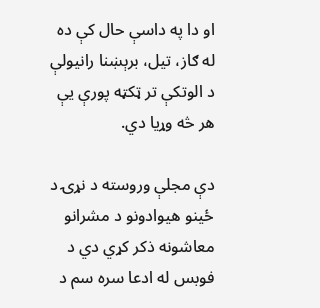او دا په داسې حال كې ده له ګاز، تيل، برېښنا رانيولې د الوتكې تر ټكټه پورې يې هر څه وړيا دي.

دې مجلې وروسته د نړۍ د ځينو هيوادونو د مشرانو معاشونه ذكر كړي دي د فوبس له ادعا سره سم د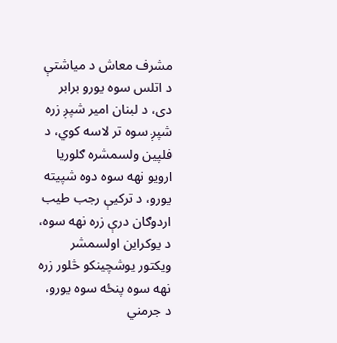مشرف معاش د مياشتې د اتلس سوه يورو برابر دى، د لبنان امير شپږ زره شپږ سوه تر لاسه كوي، د فلپين ولسمشره ګلوريا ارويو نهه سوه دوه شپيته يورو، د تركيې رجب طيب اردوګان درې زره نهه سوه، د يوكراين اولسمشر ويكتور يوشچينكو څلور زره نهه سوه پنځه سوه يورو، د جرمني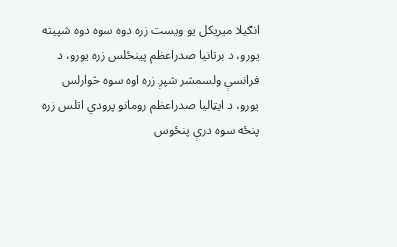انګيلا ميريكل يو ويست زره دوه سوه دوه شپيته يورو، د برتانيا صدراعظم پينځلس زره يورو، د فرانسې ولسمشر شپږ زره اوه سوه څوارلس يورو، د ايټاليا صدراعظم رومانو پرودي اتلس زره پنځه سوه درې پنځوس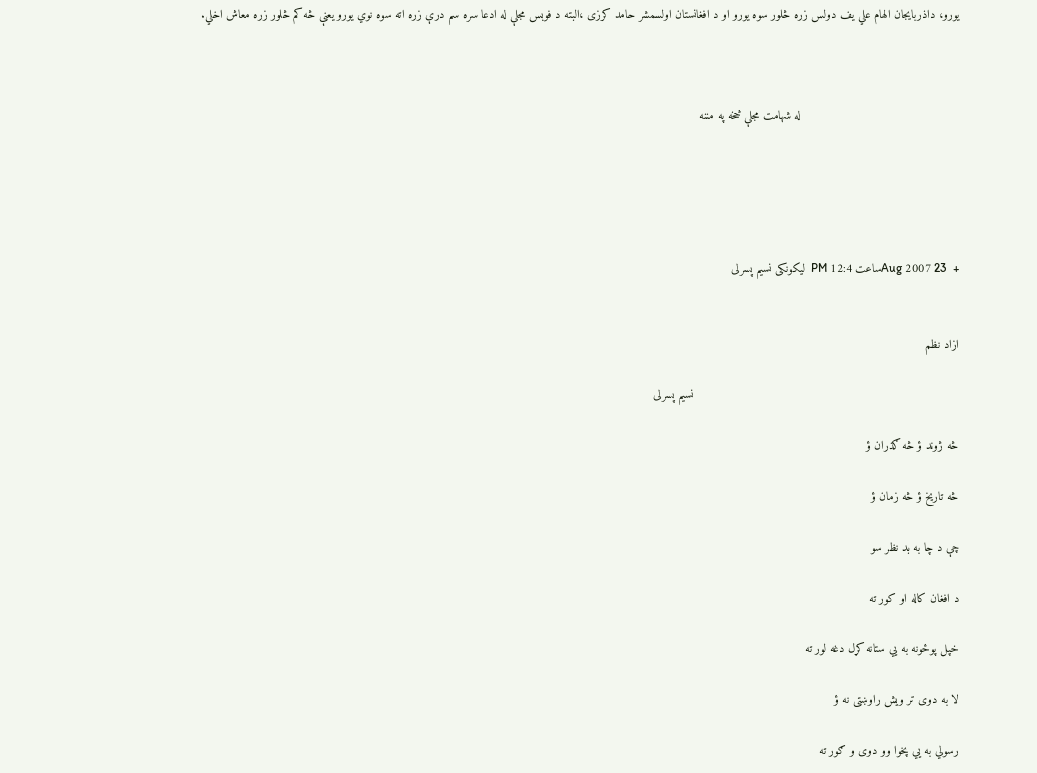يورو، داذربايجان الهام علي يف دولس زره څلور سوه يورو او د افغانستان اولسمشر حامد كرزى ،البته د فوبس مجلې له ادعا سره سم درې زره اته سوه نوي يورو يعنې څه كم څلور زره معاش اخلي.



                                             له شهامت مجلې څخه په مننه





+  23 Aug 2007ساعت 12:4 PM  ليکونکی نسيم پسرلی


ازاد نظم

                                                                            نسيم پسرلی

څه ژوند ؤ څه ګذران ؤ

څه تاريخ ؤ څه زمان ؤ

چې د چا به بد نظر سو

د افغان کاله او کور ته

خپل پوځونه به يي ستانه کړل دغه لور ته

لا به دوی تر ويش راوښتی نه ؤ

رسولي به يي پخوا وو دوی و ګور ته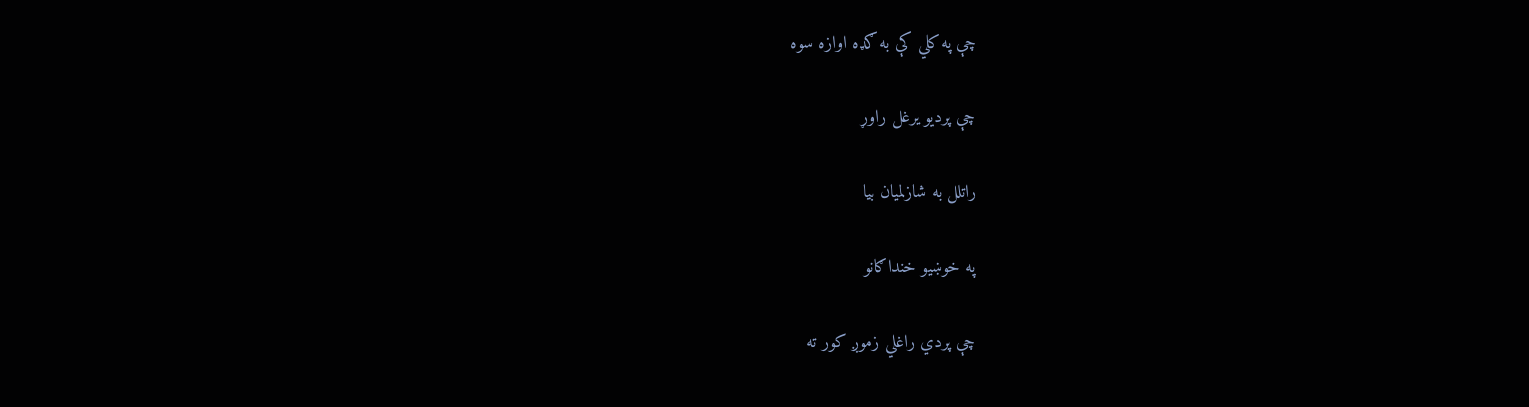چې په کلي کې به ګډه اوازه سوه

چې پرديو يرغل راوړ

راتلل به شازلميان بيا

په خوښيو خنداګانو

چې پردي راغلي زموږ کور ته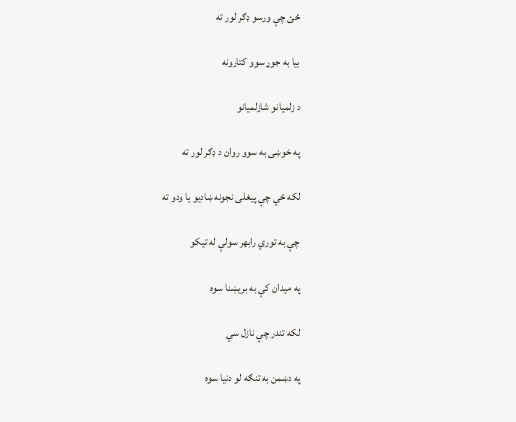ځئ چې ورسو ډګر لور ته

بيا به جوړ سوو کتارونه

د زلميانو شازلميانو

په خوښی به سوو روان د ډګر لور ته

لکه ځي چې پيغلی نجونه ښاديو يا ودو ته

چې به توري رابهر سولې له تيکو

په ميدان کې به بريښنا سوه

لکه تندر چې نازل سي

په دښمن به تنګه لو دنيا سوه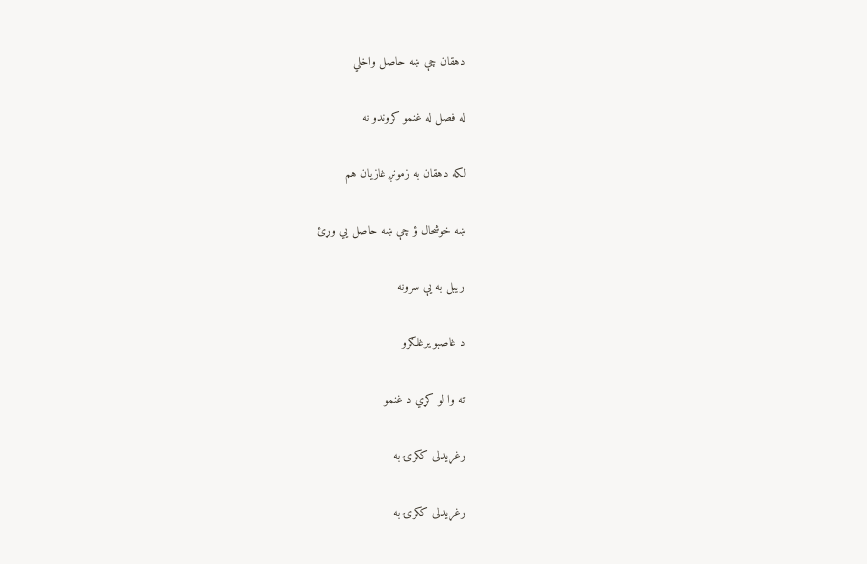دهقان چې ښه حاصل واخلي

له فصل له غنمو کروندو نه

لکه دهقان به زمونږ غازيان هم

ښه خوشحال ؤ چې ښه حاصل يي وړئ

ريبل به يې سرونه

د غاصبو يرغلګرو

ته وا لو کړي د غنمو

رغړيدلی ککرۍ به

رغړيدلی ککرۍ به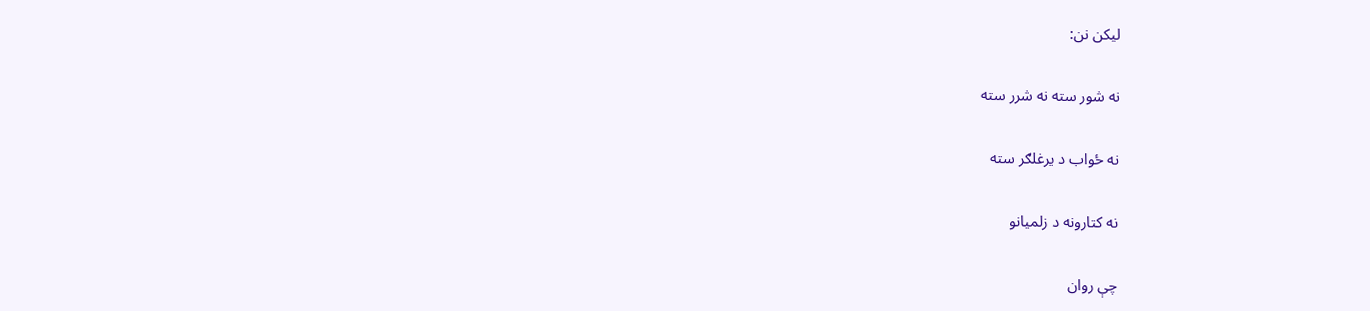ليکن نن:

نه شور سته نه شرر سته

نه ځواب د يرغلګر سته

نه کتارونه د زلميانو

چې روان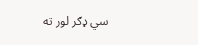سي ډګر لور ته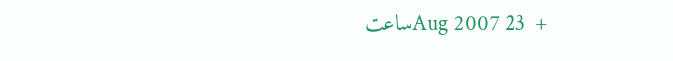+  23 Aug 2007ساعت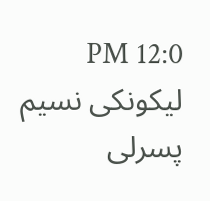12:0 PM  ليکونکی نسيم پسرلی